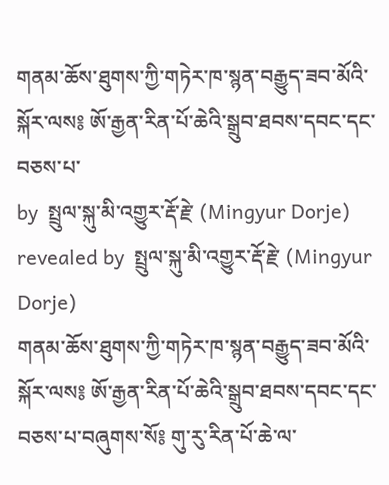གནམ་ཆོས་ཐུགས་ཀྱི་གཏེར་ཁ་སྙན་བརྒྱུད་ཟབ་མོའི་སྐོར་ལས༔ ཨོ་རྒྱན་རིན་པོ་ཆེའི་སྒྲུབ་ཐབས་དབང་དང་བཅས་པ་
by  སྤྲུལ་སྐུ་མི་འགྱུར་རྡོ་རྗེ་ (Mingyur Dorje)
revealed by  སྤྲུལ་སྐུ་མི་འགྱུར་རྡོ་རྗེ་ (Mingyur Dorje)
གནམ་ཆོས་ཐུགས་ཀྱི་གཏེར་ཁ་སྙན་བརྒྱུད་ཟབ་མོའི་སྐོར་ལས༔ ཨོ་རྒྱན་རིན་པོ་ཆེའི་སྒྲུབ་ཐབས་དབང་དང་བཅས་པ་བཞུགས་སོ༔ གུ་རུ་རིན་པོ་ཆེ་ལ་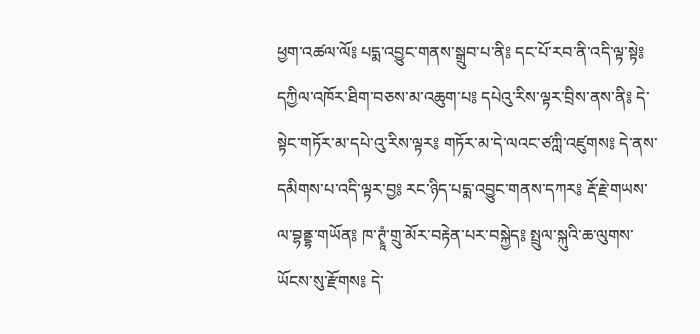ཕྱག་འཚལ་ལོ༔ པདྨ་འབྱུང་གནས་སྒྲུབ་པ་ནི༔ དང་པོ་རབ་ནི་འདི་ལྟ་སྟེ༔ དཀྱིལ་འཁོར་ཐིག་བཅས་མ་འཆུག་པ༔ དཔེའུ་རིས་ལྟར་བྲིས་ནས་ནི༔ དེ་སྟེང་གཏོར་མ་དཔེ་འུ་རིས་ལྟར༔ གཏོར་མ་དེ་ལའང་ཙཀླི་འཛུགས༔ དེ་ནས་དམིགས་པ་འདི་ལྟར་བྱ༔ རང་ཉིད་པདྨ་འབྱུང་གནས་དཀར༔ རྡོ་རྗེ་གཡས་ལ་བྷནྡྷ་གཡོན༔ ཁ་ཊྭཱཾ་གྲུ་མོར་བརྟེན་པར་བསྐྱེད༔ སྤྲུལ་སྐུའི་ཆ་ལུགས་ཡོངས་སུ་རྫོགས༔ དེ་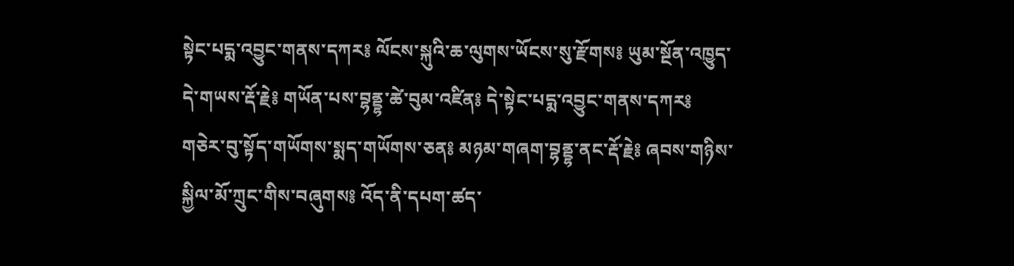སྟེང་པདྨ་འབྱུང་གནས་དཀར༔ ལོངས་སྐུའི་ཆ་ལུགས་ཡོངས་སུ་རྫོགས༔ ཡུམ་སྔོན་འཁྱུད་དེ་གཡས་རྡོ་རྗེ༔ གཡོན་པས་བྷནྡྷ་ཚེ་བུམ་འཛིན༔ དེ་སྟེང་པདྨ་འབྱུང་གནས་དཀར༔ གཅེར་བུ་སྟོད་གཡོགས་སྨད་གཡོགས་ཅན༔ མཉམ་གཞག་བྷནྡྷ་ནང་རྡོ་རྗེ༔ ཞབས་གཉིས་སྐྱིལ་མོ་ཀྲུང་གིས་བཞུགས༔ འོད་ནི་དཔག་ཚད་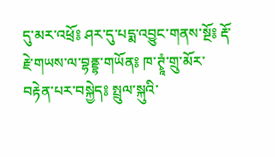དུ་མར་འཕྲོ༔ ཤར་དུ་པདྨ་འབྱུང་གནས་སྔོ༔ རྡོ་རྗེ་གཡས་ལ་བྷནྡྷ་གཡོན༔ ཁ་ཊྭཱཾ་གྲུ་མོར་བརྟེན་པར་བསྐྱེད༔ སྤྲུལ་སྐུའི་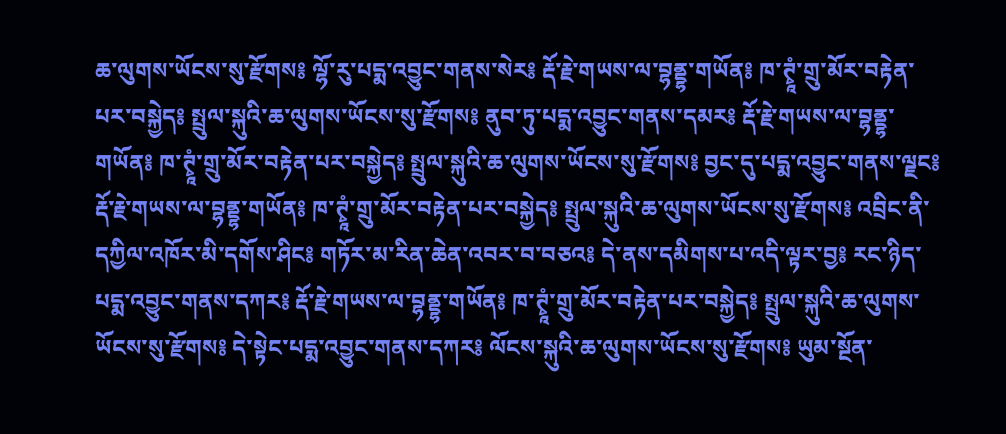ཆ་ལུགས་ཡོངས་སུ་རྫོགས༔ ལྷོ་རུ་པདྨ་འབྱུང་གནས་སེར༔ རྡོ་རྗེ་གཡས་ལ་བྷནྡྷ་གཡོན༔ ཁ་ཊྭཱཾ་གྲུ་མོར་བརྟེན་པར་བསྐྱེད༔ སྤྲུལ་སྐུའི་ཆ་ལུགས་ཡོངས་སུ་རྫོགས༔ ནུབ་ཏུ་པདྨ་འབྱུང་གནས་དམར༔ རྡོ་རྗེ་གཡས་ལ་བྷནྡྷ་གཡོན༔ ཁ་ཊྭཱཾ་གྲུ་མོར་བརྟེན་པར་བསྐྱེད༔ སྤྲུལ་སྐུའི་ཆ་ལུགས་ཡོངས་སུ་རྫོགས༔ བྱང་དུ་པདྨ་འབྱུང་གནས་ལྗང༔ རྡོ་རྗེ་གཡས་ལ་བྷནྡྷ་གཡོན༔ ཁ་ཊྭཱཾ་གྲུ་མོར་བརྟེན་པར་བསྐྱེད༔ སྤྲུལ་སྐུའི་ཆ་ལུགས་ཡོངས་སུ་རྫོགས༔ འབྲིང་ནི་དཀྱིལ་འཁོར་མི་དགོས་ཤིང༔ གཏོར་མ་རིན་ཆེན་འབར་བ་བཅའ༔ དེ་ནས་དམིགས་པ་འདི་ལྟར་བྱ༔ རང་ཉིད་པདྨ་འབྱུང་གནས་དཀར༔ རྡོ་རྗེ་གཡས་ལ་བྷནྡྷ་གཡོན༔ ཁ་ཊྭཱཾ་གྲུ་མོར་བརྟེན་པར་བསྐྱེད༔ སྤྲུལ་སྐུའི་ཆ་ལུགས་ཡོངས་སུ་རྫོགས༔ དེ་སྟེང་པདྨ་འབྱུང་གནས་དཀར༔ ལོངས་སྐུའི་ཆ་ལུགས་ཡོངས་སུ་རྫོགས༔ ཡུམ་སྔོན་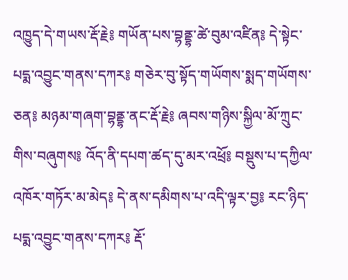འཁྱུད་དེ་གཡས་རྡོ་རྗེ༔ གཡོན་པས་བྷནྡྷ་ཚེ་བུམ་འཛིན༔ དེ་སྟེང་པདྨ་འབྱུང་གནས་དཀར༔ གཅེར་བུ་སྟོད་གཡོགས་སྨད་གཡོགས་ཅན༔ མཉམ་གཞག་བྷནྡྷ་ནང་རྡོ་རྗེ༔ ཞབས་གཉིས་སྐྱིལ་མོ་ཀྲུང་གིས་བཞུགས༔ འོད་ནི་དཔག་ཚད་དུ་མར་འཕྲོ༔ བསྡུས་པ་དཀྱིལ་འཁོར་གཏོར་མ་མེད༔ དེ་ནས་དམིགས་པ་འདི་ལྟར་བྱ༔ རང་ཉིད་པདྨ་འབྱུང་གནས་དཀར༔ རྡོ་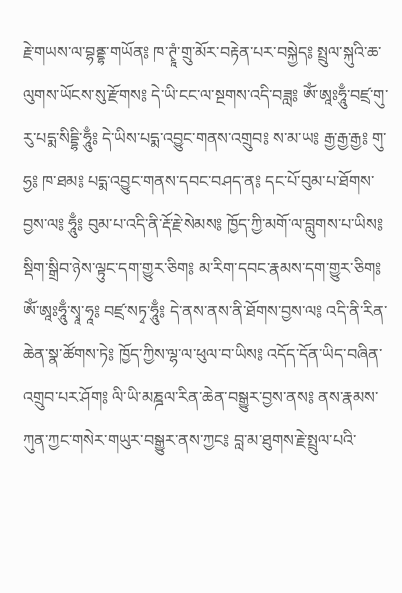རྗེ་གཡས་ལ་བྷནྡྷ་གཡོན༔ ཁ་ཊྭཱཾ་གྲུ་མོར་བརྟེན་པར་བསྐྱེད༔ སྤྲུལ་སྐུའི་ཆ་ལུགས་ཡོངས་སུ་རྫོགས༔ དེ་ཡི་ངང་ལ་སྔགས་འདི་བཟླ༔ ཨོཾ་ཨཱཿཧཱུྃ་བཛྲ་གུ་རུ་པདྨ་སིདྡྷི་ཧཱུྃ༔ དེ་ཡིས་པདྨ་འབྱུང་གནས་འགྲུབ༔ ས་མ་ཡ༔ རྒྱ་རྒྱ་རྒྱ༔ གུ་ཧྱ༔ ཁ་ཐམ༔ པདྨ་འབྱུང་གནས་དབང་བཤད་ན༔ དང་པོ་བུམ་པ་ཐོགས་བྱས་ལ༔ ཧཱུྃ༔ བུམ་པ་འདི་ནི་རྡོ་རྗེ་སེམས༔ ཁྱོད་ཀྱི་མགོ་ལ་བླུགས་པ་ཡིས༔ སྡིག་སྒྲིབ་ཉེས་ལྟུང་དག་གྱུར་ཅིག༔ མ་རིག་དབང་རྣམས་དག་གྱུར་ཅིག༔ ཨོཾ་ཨཱཿཧཱུྃ་སྭཱ་ཧཱ༔ བཛྲ་སཏྭ་ཧཱུྃ༔ དེ་ནས་ནས་ནི་ཐོགས་བྱས་ལ༔ འདི་ནི་རིན་ཆེན་སྣ་ཚོགས་ཏེ༔ ཁྱོད་ཀྱིས་ལྷ་ལ་ཕུལ་བ་ཡིས༔ འདོད་དོན་ཡིད་བཞིན་འགྲུབ་པར་ཤོག༔ ལི་ཡི་མཎྜལ་རིན་ཆེན་བསྒྱུར་བྱས་ནས༔ ནས་རྣམས་ཀུན་ཀྱང་གསེར་གཡུར་བསྒྱུར་ནས་ཀྱང༔ བླ་མ་ཐུགས་རྗེ་སྤྲུལ་པའི་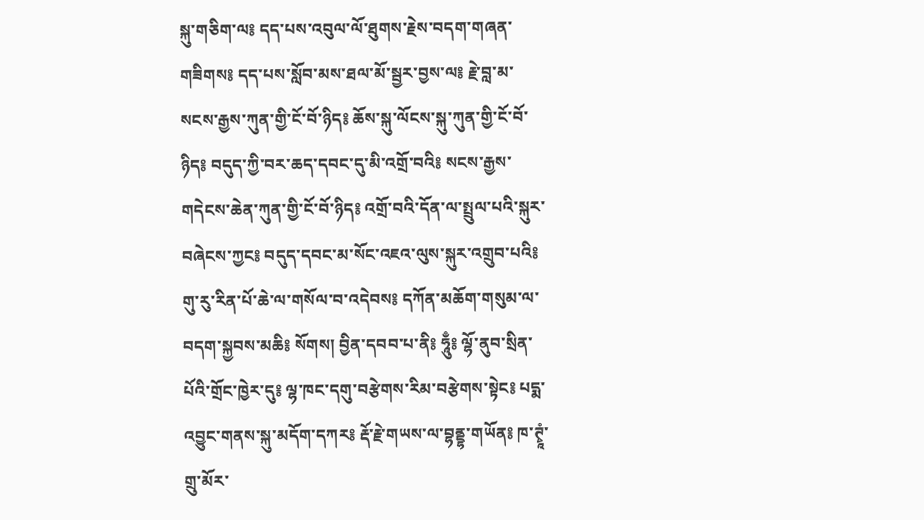སྐུ་གཅིག་ལ༔ དད་པས་འབུལ་ལོ་ཐུགས་རྗེས་བདག་གཞན་གཟིགས༔ དད་པས་སློབ་མས་ཐལ་མོ་སྦྱར་བྱས་ལ༔ རྗེ་བླ་མ་སངས་རྒྱས་ཀུན་གྱི་ངོ་བོ་ཉིད༔ ཆོས་སྐུ་ལོངས་སྐུ་ཀུན་གྱི་ངོ་བོ་ཉིད༔ བདུད་ཀྱི་བར་ཆད་དབང་དུ་མི་འགྲོ་བའི༔ སངས་རྒྱས་གདེངས་ཆེན་ཀུན་གྱི་ངོ་བོ་ཉིད༔ འགྲོ་བའི་དོན་ལ་སྤྲུལ་པའི་སྐུར་བཞེངས་ཀྱང༔ བདུད་དབང་མ་སོང་འཇའ་ལུས་སྐུར་འགྲུབ་པའི༔ གུ་རུ་རིན་པོ་ཆེ་ལ་གསོལ་བ་འདེབས༔ དཀོན་མཆོག་གསུམ་ལ་བདག་སྐྱབས་མཆི༔ སོགས། བྱིན་དབབ་པ་ནི༔ ཧཱུྃ༔ ལྷོ་ནུབ་སྲིན་པོའི་གྲོང་ཁྱེར་དུ༔ ལྷ་ཁང་དགུ་བརྩེགས་རིམ་བརྩེགས་སྟེང༔ པདྨ་འབྱུང་གནས་སྐུ་མདོག་དཀར༔ རྡོ་རྗེ་གཡས་ལ་བྷནྡྷ་གཡོན༔ ཁ་ཊྭཱཾ་གྲུ་མོར་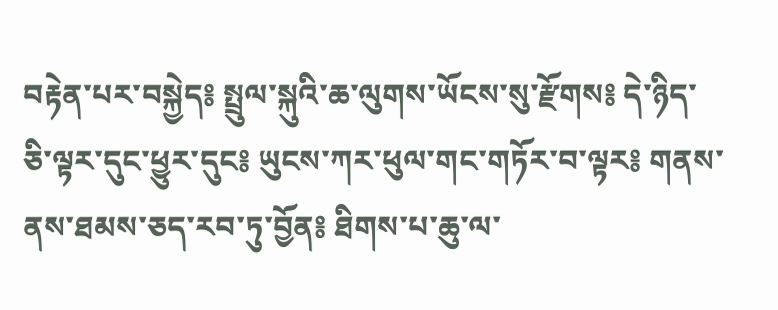བརྟེན་པར་བསྐྱེད༔ སྤྲུལ་སྐུའི་ཆ་ལུགས་ཡོངས་སུ་རྫོགས༔ དེ་ཉིད་ཅི་ལྟར་དུང་ཕྱུར་དུང༔ ཡུངས་ཀར་ཕུལ་གང་གཏོར་བ་ལྟར༔ གནས་ནས་ཐམས་ཅད་རབ་ཏུ་བྱོན༔ ཐིགས་པ་ཆུ་ལ་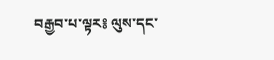བརྒྱབ་པ་ལྟར༔ ལུས་དང་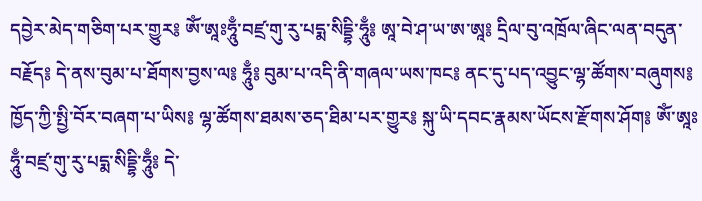དབྱེར་མེད་གཅིག་པར་གྱུར༔ ཨོཾ་ཨཱཿཧཱུྃ་བཛྲ་གུ་རུ་པདྨ་སིདྡྷི་ཧཱུྃ༔ ཨཱ་བེ་ཤ་ཡ་ཨ་ཨཱ༔ དྲིལ་བུ་འཁྲོལ་ཞིང་ལན་བདུན་བརྗོད༔ དེ་ནས་བུམ་པ་ཐོགས་བྱས་ལ༔ ཧཱུྃ༔ བུམ་པ་འདི་ནི་གཞལ་ཡས་ཁང༔ ནང་དུ་པད་འབྱུང་ལྷ་ཚོགས་བཞུགས༔ ཁྱོད་ཀྱི་སྤྱི་བོར་བཞག་པ་ཡིས༔ ལྷ་ཚོགས་ཐམས་ཅད་ཐིམ་པར་གྱུར༔ སྐུ་ཡི་དབང་རྣམས་ཡོངས་རྫོགས་ཤོག༔ ཨོཾ་ཨཱཿཧཱུྃ་བཛྲ་གུ་རུ་པདྨ་སིདྡྷི་ཧཱུྃ༔ དེ་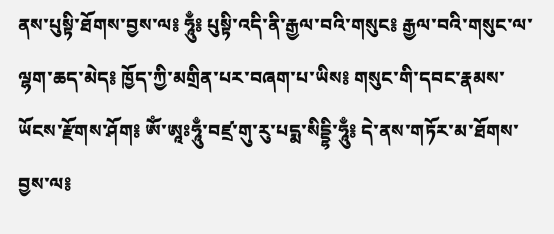ནས་པུསྟི་ཐོགས་བྱས་ལ༔ ཧཱུྃ༔ པུསྟི་འདི་ནི་རྒྱལ་བའི་གསུང༔ རྒྱལ་བའི་གསུང་ལ་ལྷག་ཆད་མེད༔ ཁྱོད་ཀྱི་མགྲིན་པར་བཞག་པ་ཡིས༔ གསུང་གི་དབང་རྣམས་ཡོངས་རྫོགས་ཤོག༔ ཨོཾ་ཨཱཿཧཱུྃ་བཛྲ་གུ་རུ་པདྨ་སིདྡྷི་ཧཱུྃ༔ དེ་ནས་གཏོར་མ་ཐོགས་བྱས་ལ༔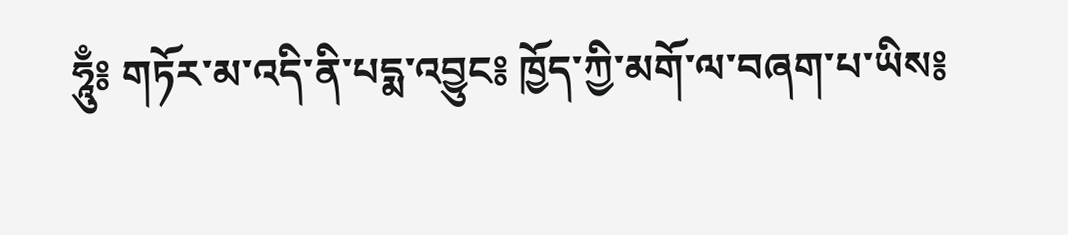ཧཱུྃ༔ གཏོར་མ་འདི་ནི་པདྨ་འབྱུང༔ ཁྱོད་ཀྱི་མགོ་ལ་བཞག་པ་ཡིས༔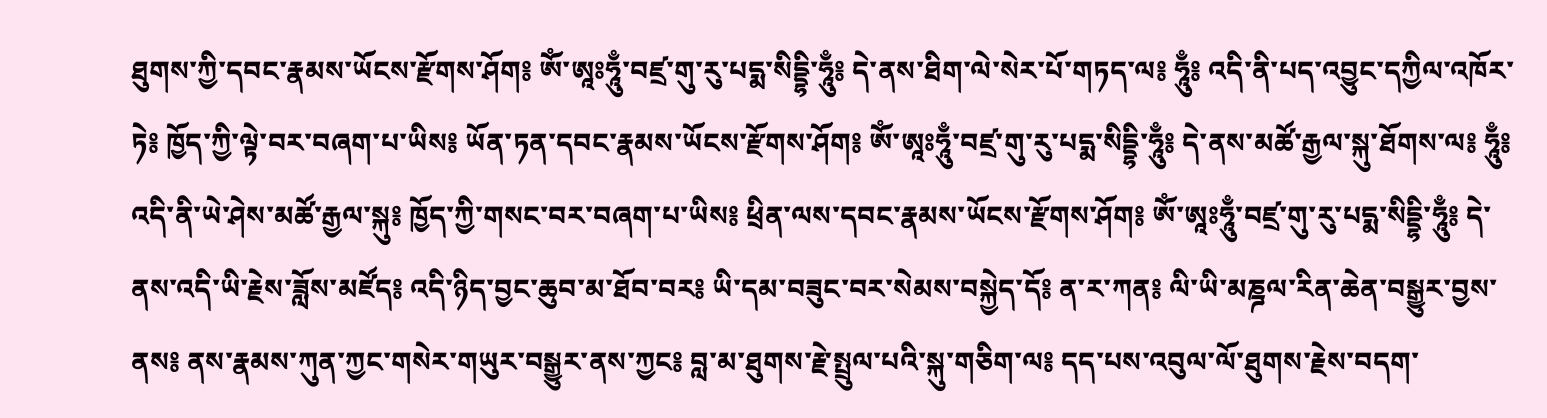ཐུགས་ཀྱི་དབང་རྣམས་ཡོངས་རྫོགས་ཤོག༔ ཨོཾ་ཨཱཿཧཱུྃ་བཛྲ་གུ་རུ་པདྨ་སིདྡྷི་ཧཱུྃ༔ དེ་ནས་ཐིག་ལེ་སེར་པོ་གཏད་ལ༔ ཧཱུྃ༔ འདི་ནི་པད་འབྱུང་དཀྱིལ་འཁོར་ཏེ༔ ཁྱོད་ཀྱི་ལྟེ་བར་བཞག་པ་ཡིས༔ ཡོན་ཏན་དབང་རྣམས་ཡོངས་རྫོགས་ཤོག༔ ཨོཾ་ཨཱཿཧཱུྃ་བཛྲ་གུ་རུ་པདྨ་སིདྡྷི་ཧཱུྃ༔ དེ་ནས་མཚོ་རྒྱལ་སྐུ་ཐོགས་ལ༔ ཧཱུྃ༔ འདི་ནི་ཡེ་ཤེས་མཚོ་རྒྱལ་སྐུ༔ ཁྱོད་ཀྱི་གསང་བར་བཞག་པ་ཡིས༔ ཕྲིན་ལས་དབང་རྣམས་ཡོངས་རྫོགས་ཤོག༔ ཨོཾ་ཨཱཿཧཱུྃ་བཛྲ་གུ་རུ་པདྨ་སིདྡྷི་ཧཱུྃ༔ དེ་ནས་འདི་ཡི་རྗེས་ཟློས་མཛོད༔ འདི་ཉིད་བྱང་ཆུབ་མ་ཐོབ་བར༔ ཡི་དམ་བཟུང་བར་སེམས་བསྐྱེད་དོ༔ ན་ར་ཀན༔ ལི་ཡི་མཎྜལ་རིན་ཆེན་བསྒྱུར་བྱས་ནས༔ ནས་རྣམས་ཀུན་ཀྱང་གསེར་གཡུར་བསྒྱུར་ནས་ཀྱང༔ བླ་མ་ཐུགས་རྗེ་སྤྲུལ་པའི་སྐུ་གཅིག་ལ༔ དད་པས་འབུལ་ལོ་ཐུགས་རྗེས་བདག་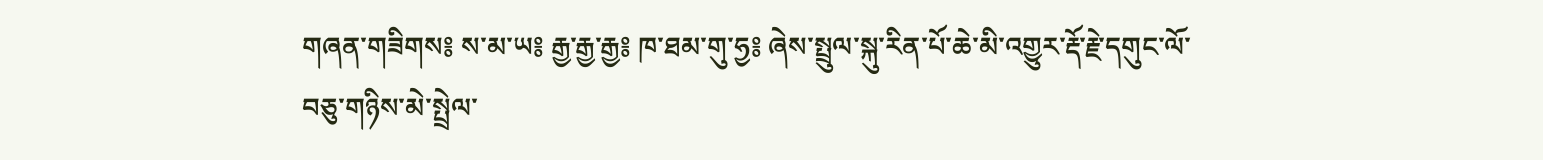གཞན་གཟིགས༔ ས་མ་ཡ༔ རྒྱ་རྒྱ་རྒྱ༔ ཁ་ཐམ་གུ་ཧྱ༔ ཞེས་སྤྲུལ་སྐུ་རིན་པོ་ཆེ་མི་འགྱུར་རྡོ་རྗེ་དགུང་ལོ་བཅུ་གཉིས་མེ་སྤྲེལ་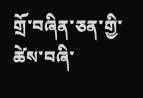གྲོ་བཞིན་ཅན་གྱི་ཚེས་བཞི་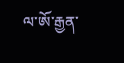ལ་ཨོ་རྒྱན་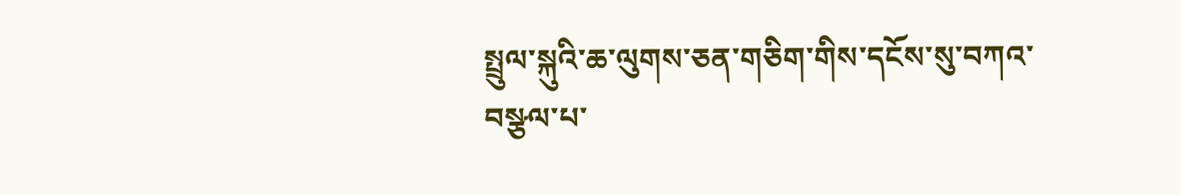སྤྲུལ་སྐུའི་ཆ་ལུགས་ཅན་གཅིག་གིས་དངོས་སུ་བཀའ་བསྩལ་པ་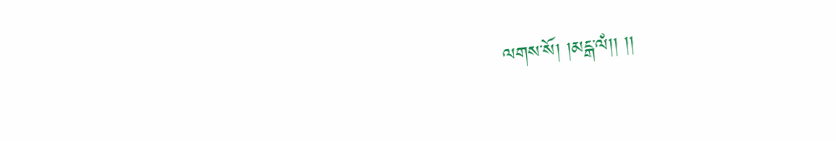ལགས་སོ། །མངྒ་ལཾ།། །།